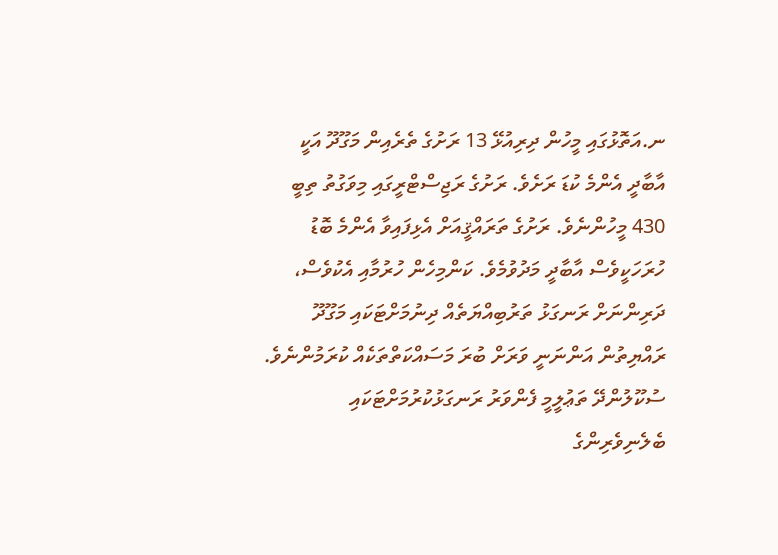ނ.އަތޮޅުގައި މީހުން ދިރިއުޅޭ 13 ރަށުގެ ތެރެއިން މަގޫދޫ އަކީ އާބާދީ އެންމެ ކުޑަ ރަށެވެ. ރަށުގެ ރަޖިސްޓްރީގައި މިވަގުތު ތިބީ 430 މީހުންނެވެ. ރަށުގެ ތަރައްޤީއަށް އެޅިފައިވާ އެންމެ ބޮޑު ހުރަހަކީވެސް އާބާދީ މަދުވުމެވެ. ކަންމިހެން ހުރުމާއި އެކުވެސް، ދަރިންނަށް ރަނގަޅު ތަރުބިއްޔަތެއް ދިނުމަށްޓަކައި މަގޫދޫ ރައްޔިތުން އަންނަނީ ވަރަށް ބުރަ މަސައްކަތްތަކެއް ކުރަމުންނެވެ. ސުކޫލުންދޭ ތަޢުލީމީ ފެންވަރު ރަނގަޅުކުރުމަށްޓަކައި ބެލެނިވެރިންގެ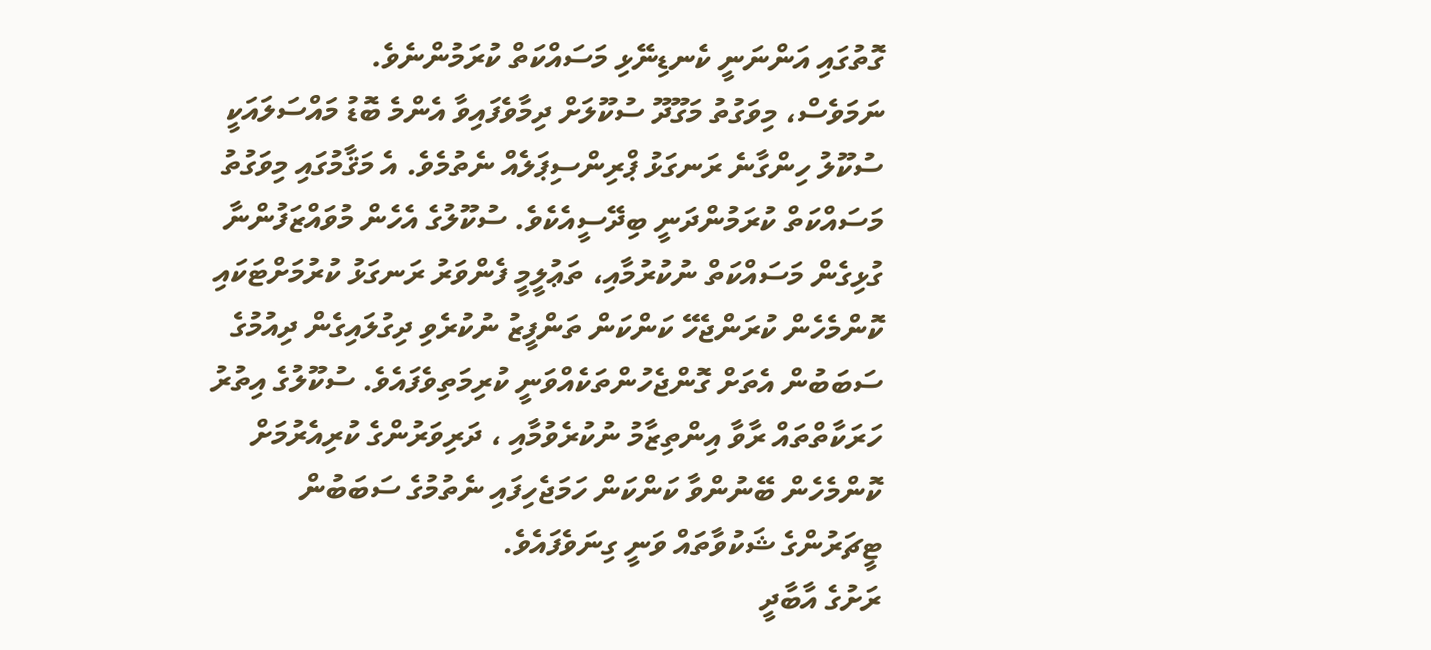ގޮތުގައި އަންނަނީ ކެނޑިނޭޅި މަސައްކަތް ކުރަމުންނެވެ.
ނަމަވެސް، މިވަގުތު މަގޫދޫ ސުކޫލަށް ދިމާވެފައިވާ އެންމެ ބޮޑު މައްސަލައަކީ ސުކޫލު ހިންގާނެ ރަނގަޅު ޕްރިންސިޕަލެއް ނެތުމެވެ. އެ މަޤާމުގައި މިވަގުތު މަސައްކަތް ކުރަމުންދަނީ ބިދޭސީއެކެވެ. ސުކޫލުގެ އެހެން މުވައްޒަފުންނާ ގުޅިގެން މަސައްކަތް ނުކުރުމާއި، ތަޢުލީމީ ފެންވަރު ރަނގަޅު ކުރުމަށްޓަކައި ކޮންމެހެން ކުރަންޖެހޭ ކަންކަން ތަންފީޒު ނުކުރެވި ދިގުލައިގެން ދިއުމުގެ ސަބަބުން އެތަށް ގޮންޖެހުންތަކެއްވަނީ ކުރިމަތިވެފައެވެ. ސުކޫލުގެ އިތުރު ހަރަކާތްތައް ރާވާ އިންތިޒާމު ނުކުރެވުމާއި ، ދަރިވަރުންގެ ކުރިއެރުމަށް ކޮންމެހެން ބޭނުންވާ ކަންކަން ހަމަޖެހިފައި ނެތުމުގެ ސަބަބުން ޓީޗަރުންގެ ޝަކުވާތައް ވަނީ ގިނަވެފައެވެ.
ރަށުގެ އާބާދީ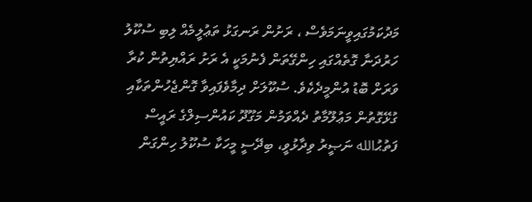މަދުކަމުގައިވީނަމަވެސް ، ރަށުން ރަނގަޅު ތަޢުލީމެއް ލިބި ސުކޫލު ހަރުދަނާ ގޮތެއްގައި ހިންގޭތަން ފެނުމަކީ އެ ރަށު ރައްޔިތުން ކުރާ ވަރަށް ބޮޑު އުންމީދެކެވެ. ސުކޫލަށް ދިމާވެފައިވާ ގޮންޖެހުންތަކާއި ގުޅޭގޮތުން މަޢުލޫމާތު ދެއްވަމުން މަގޫދޫ ކައުންސިލްގެ ރައީސް ފަތުޙުالله ނަޞީރު ވިދާޅުވީ، ބިދޭސީ މީހަކާ ސުކޫލު ހިންގަން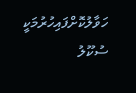ހަވާލުކޮށްފައިހުރުމަކީ ސުކޫލު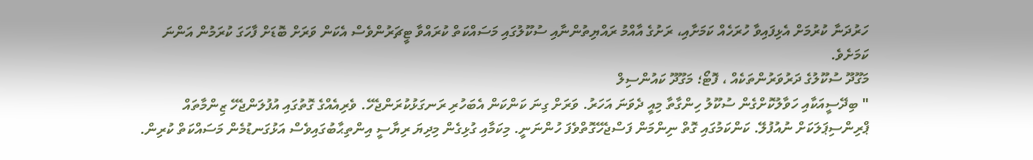ހަރުދަނާ ކުރުމަށް އެޅިފައިވާ ހުރަހެއް ކަމަށާއި، ރަށުގެ އާއްމު ރައްޔިތުންނާއި ސުކޫލުގައި މަސައްކަތް ކުރައްވާ ޓީޗަރުންވެސް އެކަން ވަރަށް ބޮޑަށް ފާހަގަ ކުރަމުން އަންނަ ކަމަށެވެ.
މަގޫދޫ ސުކޫލުގެ ދަރުވަރުންތަކެއް ، ފޮޓޯ؛ މަގޫދޫ ކައުންސިލް
" ބިދޭސީއަކާއި ހަވާލުކޮށްގެން ސުކޫލު ހިންގާތާ މިއީ ދެވަނަ އަހަރު. ވަރަށް ގިނަ ކަންކަން އެބަހުރި ރަނގަޅުކުރަންޖެހޭ. ވެރިއެއްގެ ގޮތުގައި އުފުލަންޖެހޭ ޒިންމާތައް ޕްރިންސިޕަލަކަށް ނުއުފުލޭ. ކަންކަމުގައި ގޮތް ނިންމަން ފަސްޖެހޭގޮތްވެފަ ހުންނަނީ. މިކަމާއި ގުޅިގެން މިދިޔަ ރިޔާސީ އިންތިޙާބުގައިވެސް އަޅުގަނޑުމެން މަސައްކަތް ކުރިން.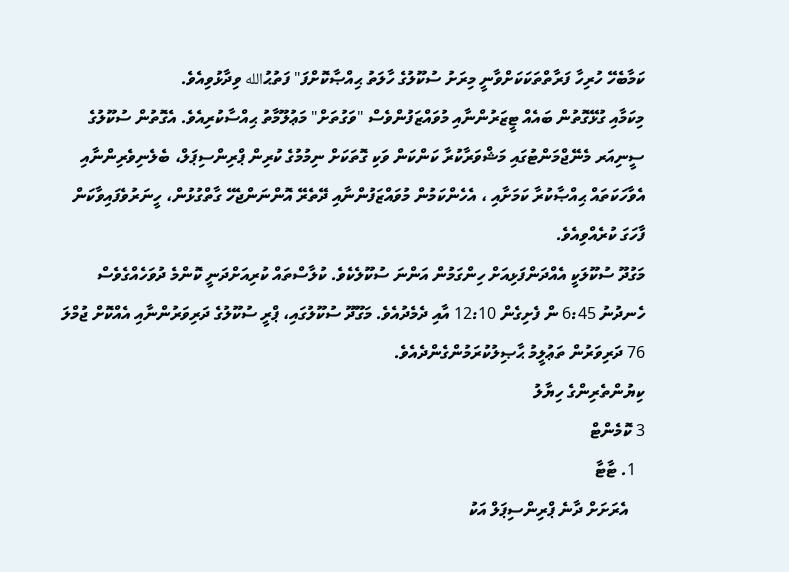ކަމާބެހޭ ހުރިހާ ފަރާތްތަކަކަށްވާނީ މިރަށު ސުކޫލުގެ ހާލަތު ޙިއްޞާކޮށްފަ" ފަތުޙުالله ވިދާޅުވިއެވެ.
މިކަމާއި ގުޅޭގޮތުން ބައެއް ޓީޒަރުންނާއި މުވައްޒަފުންވެސް "ވަގުތަށް" މަޢުލޫމާތު ޙިއްސާކުރިއެވެ. އެގޮތުން ސުކޫލުގެ ސީނިއަރ މެނޭޖްމަންޓުގައި މަޝްވަރާކުރާ ކަންކަން ވަކި ގޮތަކަށް ނިމުމުގެ ކުރިން ޕްރިންސިޕަލް، ބެލެނިވެރިންނާއި އެވާހަކަތައް ޙިއްޞާކުރާ ކަމަށާއި ، އެހެންކަމުން މުވައްޒަފުންނާއި ދޭތެރޭ އޮންނަންޖެހޭ ގާތްގުޅުން، ހީނަރުވެފައިވާކަން ފާހަގަ ކުރެއްވިއެވެ.
މަގުދޫ ސުކޫލަކީ އެއްދަންފަޅިއަށް ހިންގަމުން އަންނަ ސުކޫލެކެވެ. ކުލާސްތައް ކުރިއަށްދަނީ ކޮންމެ ދުވަހެއްގެވެސް ހެނދުނު 6:45 ން ފެށިގެން 12:10 އާއި ދެމެދުއެވެ. މަގޫދޫ ސުކޫލުގައި، ޕްރީ ސުކޫލުގެ ދަރިވަރުންނާއި އެއްކޮށް ޖުމްލަ 76 ދަރިވަރުން ތަޢުލީމު ޙާޞިލުކުރަމުންގެންދެއެވެ.
ކިޔުންތެރިންގެ ހިޔާލު
3 ކޮމެންޓް
  1. ޓާޓާ
    އެރަށަށް ދާނެ ޕްރިންސިޕަލް އަކު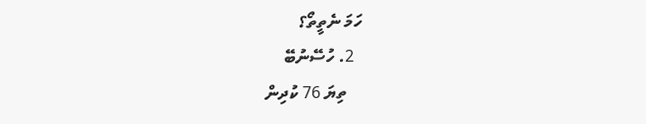ހަމަ ނެތީތޯ؟
  2. ހުސޭނުބޭ
    ތިޔަ 76 ކުދިން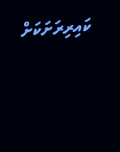ކައިރިރަށަކަށް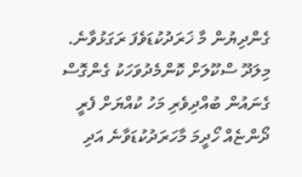ގެންދިޔުން މާ ޚަރަދުކުޑަވެފަ ރަގަޅުވާނެ. މިލަދޫ ސްކޫލަށް ކޮންމެދުވަހަކު ގެންގޮސް ގެނައުން ބުއްދިވެރި މަހު ކުއްޔަށް ފެރީ ދޯންޏެއް ހޯދީމަ މާހަރަދުކުޑަވާނެ އަދި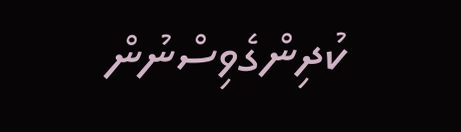ކުދިންގެވިސްނުން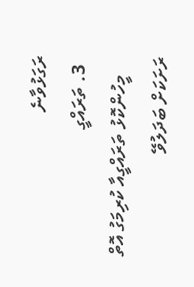ރަގަޅުވާނެ
  3. ތަރައްގީ
    މީހުންކޮޅު ތަރައްގީއާ ކުރިމަގު އޮތް ރަށަކަށް ބަދަލުވޭ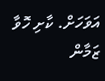އަވަހަށް. ކާށި ހޮވާ ޒަމާން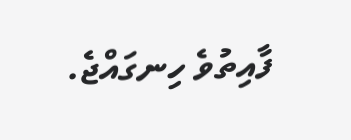ފާއިތުވެ ހިނގައްޖެ.